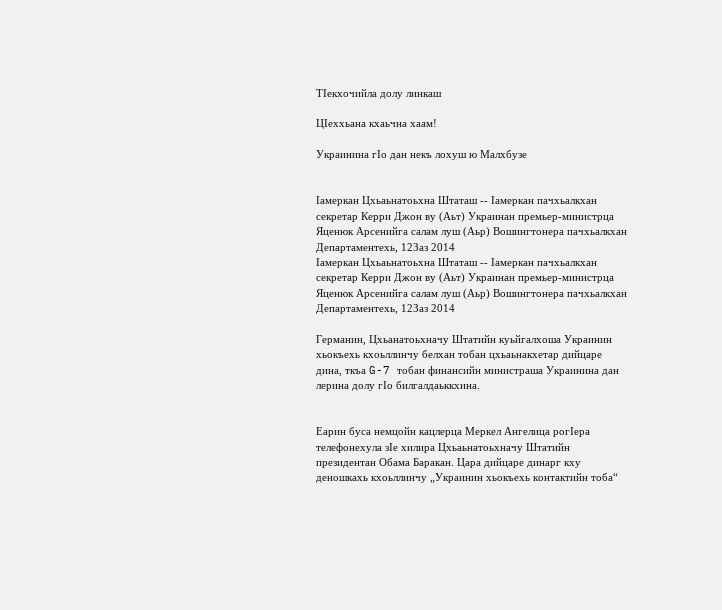ТIекхочийла долу линкаш

ЦIеххьана кхаьчна хаам!

Украинина гIо дан некъ лохуш ю Малхбузе


Iамеркан Цхьаьнатоьхна Штаташ -- Iамеркан пачхьалкхан секретар Керри Джон ву (Аьт) Украинан премьер-министрца Яценюк Арсенийга салам луш (Аьр) Вошингтонера пачхьалкхан Департаментехь, 12Заз 2014
Iамеркан Цхьаьнатоьхна Штаташ -- Iамеркан пачхьалкхан секретар Керри Джон ву (Аьт) Украинан премьер-министрца Яценюк Арсенийга салам луш (Аьр) Вошингтонера пачхьалкхан Департаментехь, 12Заз 2014

Германин, Цхьанатоьхначу Штатийн куьйгалхоша Украинин хьокъехь кхоьллинчу белхан тобан цхьаьнакхетар дийцаре дина, ткъа G-7 тобан финансийн министраша Украинина дан лерина долу гIо билгалдаьккхина.


Еарин буса немцойн кацлерца Меркел Ангелица рогIера телефонехула зIе хилира Цхьаьнатоьхначу Штатийн президентан Обама Баракан. Цара дийцаре динарг кху деношкахь кхоьллинчу „Украинин хьокъехь контактийн тоба“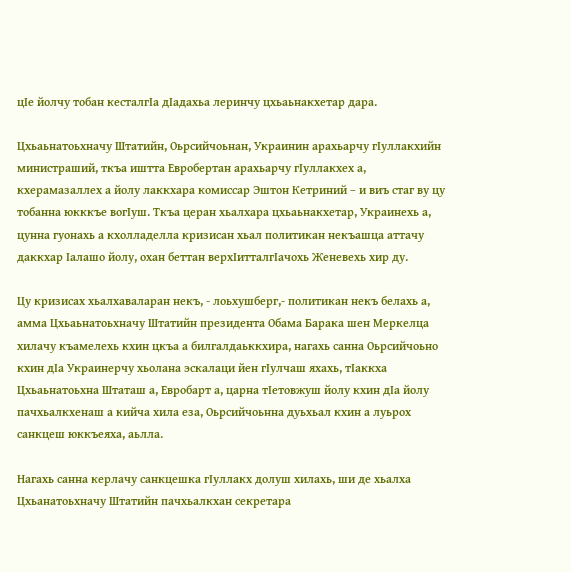цIе йолчу тобан кесталгIа дIадахьа леринчу цхьаьнакхетар дара.

Цхьаьнатоьхначу Штатийн, Оьрсийчоьнан, Украинин арахьарчу гIуллакхийн министраший, ткъа иштта Евробертан арахьарчу гIуллакхех а, кхерамазаллех а йолу лаккхара комиссар Эштон Кетриний – и виъ стаг ву цу тобанна юкккъе вогIуш. Ткъа церан хьалхара цхьаьнакхетар, Украинехь а, цунна гуонахь а кхолладелла кризисан хьал политикан некъашца аттачу даккхар Iалашо йолу, охан беттан верхIитталгIачохь Женевехь хир ду.

Цу кризисах хьалхаваларан некъ, - лоьхушберг,- политикан некъ белахь а, амма Цхьаьнатоьхначу Штатийн президента Обама Барака шен Меркелца хилачу къамелехь кхин цкъа а билгалдаьккхира, нагахь санна Оьрсийчоьно кхин дIа Украинерчу хьолана эскалаци йен гIулчаш яхахь, тIаккха Цхьаьнатоьхна Штаташ а, Евробарт а, царна тIетовжуш йолу кхин дIа йолу пачхьалкхенаш а кийча хила еза, Оьрсийчоьнна дуьхьал кхин а луьрох санкцеш юккъеяха, аьлла.

Нагахь санна керлачу санкцешка гIуллакх долуш хилахь, ши де хьалха Цхьанатоьхначу Штатийн пачхьалкхан секретара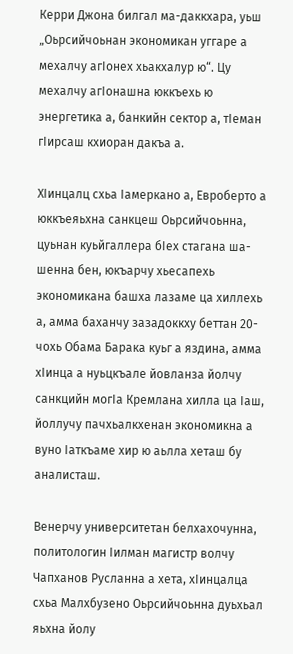Керри Джона билгал ма-даккхара, уьш „Оьрсийчоьнан экономикан уггаре а мехалчу агIонех хьакхалур ю“. Цу мехалчу агIонашна юккъехь ю энергетика а, банкийн сектор а, тIеман гIирсаш кхиоран дакъа а.

ХIинцалц схьа Iамеркано а, Евроберто а юккъеяьхна санкцеш Оьрсийчоьнна, цуьнан куьйгаллера бIех стагана ша-шенна бен, юкъарчу хьесапехь экономикана башха лазаме ца хиллехь а, амма баханчу зазадоккху беттан 20-чохь Обама Барака куьг а яздина, амма хIинца а нуьцкъале йовланза йолчу санкцийн могIа Кремлана хилла ца Iаш, йоллучу пачхьалкхенан экономикна а вуно Iаткъаме хир ю аьлла хеташ бу аналисташ.

Венерчу университетан белхахочунна, политологин Iилман магистр волчу Чапханов Русланна а хета, хIинцалца схьа Малхбузено Оьрсийчоьнна дуьхьал яьхна йолу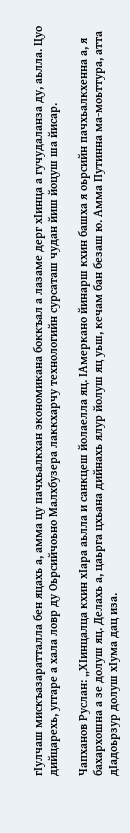гIулчаш мискъазаратталла бен яцахь а, амма цу пачхьалкхан экономикана боккъал а лазаме дерг хIинца а гучудаланза ду, аьлла. Цуо дийцарехь, уггаре а хала ловр ду Оьрсийчоьно Малхбузера лаккхарчу технологийн сурсаташ чудан йиш йоцуш ша йисар.

Чапханов Руслан: „ХIинцалца кхин хIара аьлла и санкцеш йолаелла яц. IАмеркано йинарш кхин башха я оьрсийн пачхьалкхенна а, я бахархошна а зе долуш яц. Делахь а, цаьрга цхьана дийнахь ялур йолуш яц уьш, кечам бан безаш ю. Амма Путинна ма-моьттура, атта дIадоьрзур долуш хIума дац иза.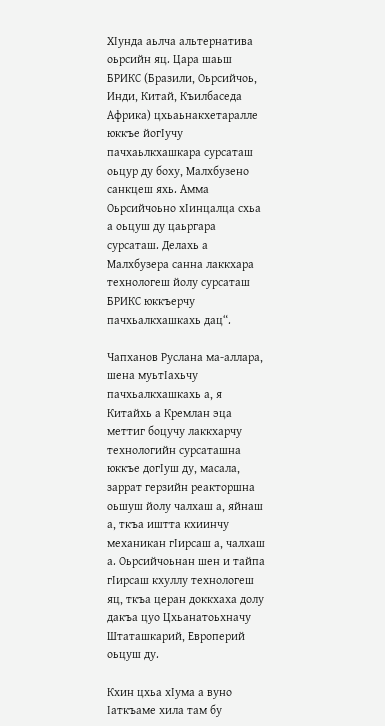ХIунда аьлча альтернатива оьрсийн яц. Цара шаьш БРИКС (Бразили, Оьрсийчоь, Инди, Китай, Къилбаседа Африка) цхьаьнакхетаралле юккъе йогIучу пачхаьлкхашкара сурсаташ оьцур ду боху, Малхбузено санкцеш яхь. Амма Оьрсийчоьно хIинцалца схьа а оьцуш ду цаьргара сурсаташ. Делахь а Малхбузера санна лаккхара технологеш йолу сурсаташ БРИКС юккъерчу пачхьалкхашкахь дац“.

Чапханов Руслана ма-аллара, шена муьтIахьчу пачхьалкхашкахь а, я Китайхь а Кремлан эца меттиг боцучу лаккхарчу технологийн сурсаташна юккъе догIуш ду, масала, заррат герзийн реакторшна оьшуш йолу чалхаш а, яйнаш а, ткъа иштта кхиинчу механикан гIирсаш а, чалхаш а. Оьрсийчоьнан шен и тайпа гIирсаш кхуллу технологеш яц, ткъа церан доккхаха долу дакъа цуо Цхьанатоьхначу Штаташкарий, Европерий оьцуш ду.

Кхин цхьа хIума а вуно Iаткъаме хила там бу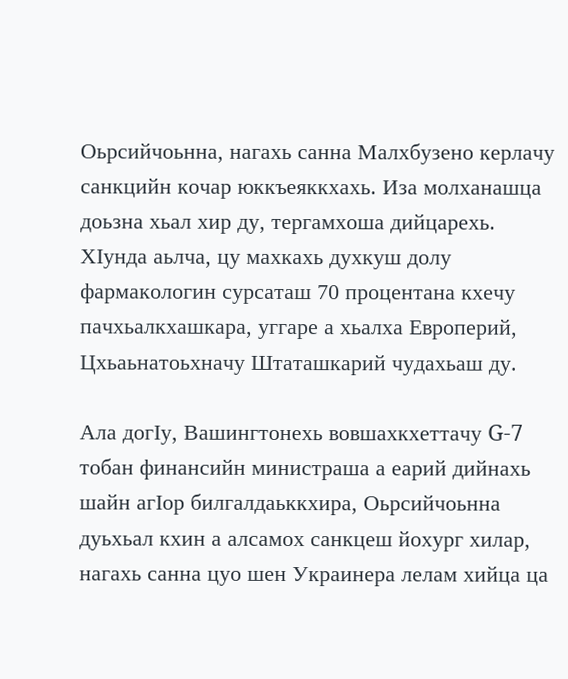Оьрсийчоьнна, нагахь санна Малхбузено керлачу санкцийн кочар юккъеяккхахь. Иза молханашца доьзна хьал хир ду, тергамхоша дийцарехь. ХIунда аьлча, цу махкахь духкуш долу фармакологин сурсаташ 70 процентана кхечу пачхьалкхашкара, уггаре а хьалха Европерий, Цхьаьнатоьхначу Штаташкарий чудахьаш ду.

Ала догIу, Вашингтонехь вовшахкхеттачу G-7 тобан финансийн министраша а еарий дийнахь шайн агIор билгалдаьккхира, Оьрсийчоьнна дуьхьал кхин а алсамох санкцеш йохург хилар, нагахь санна цуо шен Украинера лелам хийца ца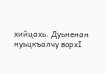хийцахь. Дуьненан нуьцкъалчу ворхI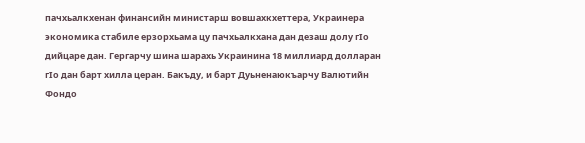пачхьалкхенан финансийн министарш вовшахкхеттера, Украинера экономика стабиле ерзорхьама цу пачхьалкхана дан дезаш долу гIо дийцаре дан. Гергарчу шина шарахь Украинина 18 миллиард долларан гIо дан барт хилла церан. Бакъду, и барт Дуьненаюкъарчу Валютийн Фондо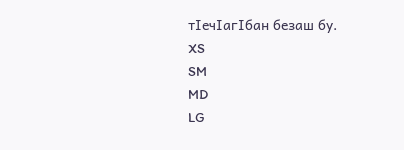тIечIагIбан безаш бу.
XS
SM
MD
LG